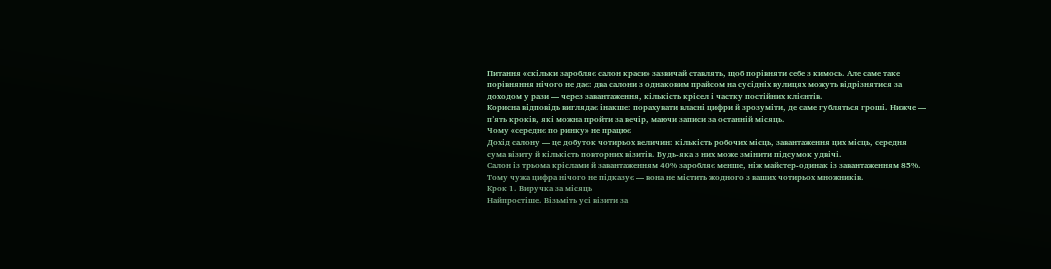Питання «скільки заробляє салон краси» зазвичай ставлять, щоб порівняти себе з кимось. Але саме таке порівняння нічого не дає: два салони з однаковим прайсом на сусідніх вулицях можуть відрізнятися за доходом у рази — через завантаження, кількість крісел і частку постійних клієнтів.
Корисна відповідь виглядає інакше: порахувати власні цифри й зрозуміти, де саме губляться гроші. Нижче — пʼять кроків, які можна пройти за вечір, маючи записи за останній місяць.
Чому «середнє по ринку» не працює
Дохід салону — це добуток чотирьох величин: кількість робочих місць, завантаження цих місць, середня сума візиту й кількість повторних візитів. Будь-яка з них може змінити підсумок удвічі.
Салон із трьома кріслами й завантаженням 40% заробляє менше, ніж майстер-одинак із завантаженням 85%. Тому чужа цифра нічого не підказує — вона не містить жодного з ваших чотирьох множників.
Крок 1. Виручка за місяць
Найпростіше. Візьміть усі візити за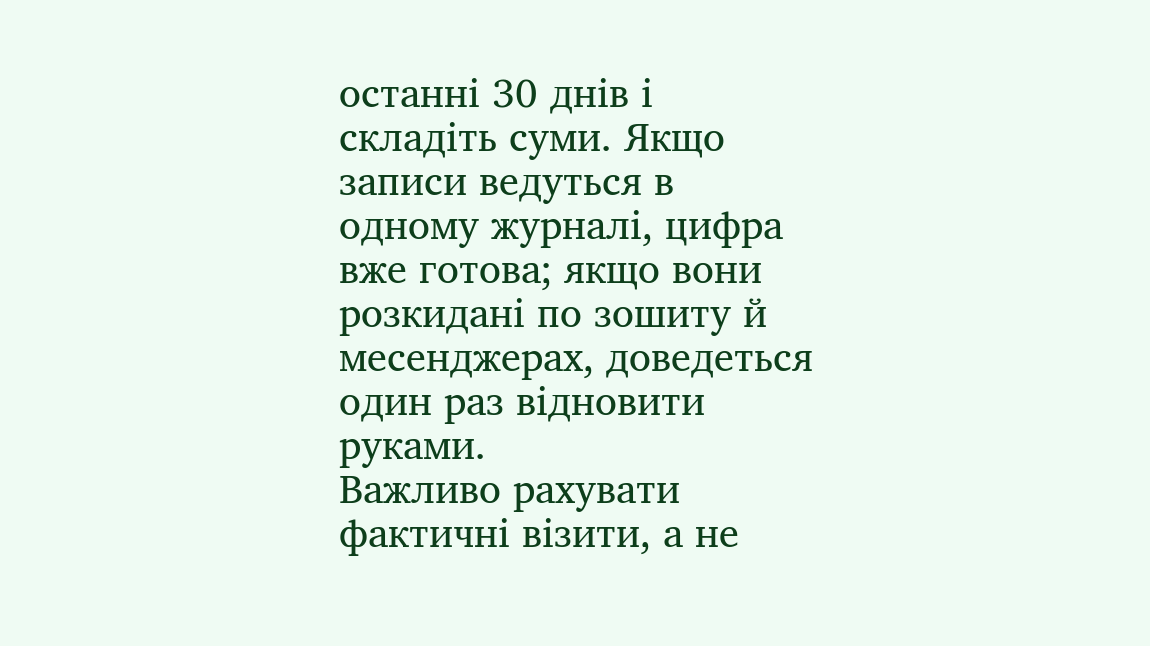останні 30 днів і складіть суми. Якщо записи ведуться в одному журналі, цифра вже готова; якщо вони розкидані по зошиту й месенджерах, доведеться один раз відновити руками.
Важливо рахувати фактичні візити, а не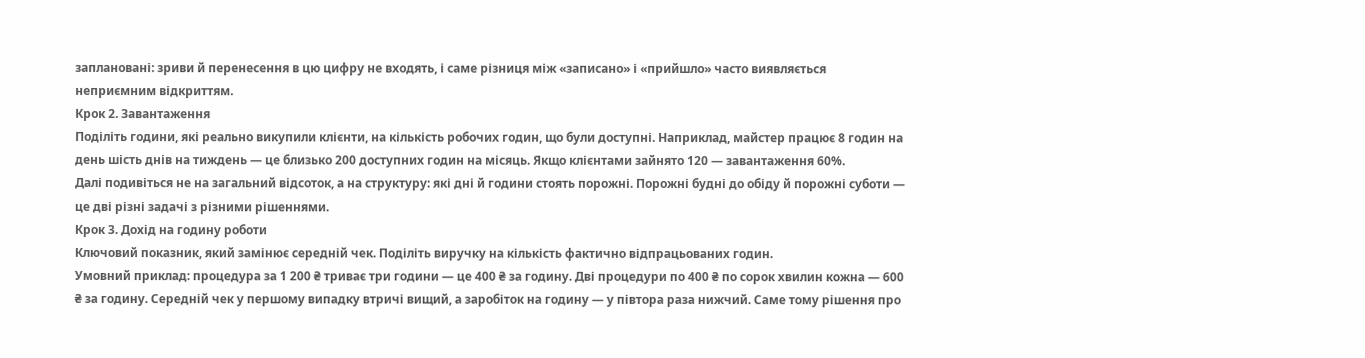заплановані: зриви й перенесення в цю цифру не входять, і саме різниця між «записано» і «прийшло» часто виявляється неприємним відкриттям.
Крок 2. Завантаження
Поділіть години, які реально викупили клієнти, на кількість робочих годин, що були доступні. Наприклад, майстер працює 8 годин на день шість днів на тиждень — це близько 200 доступних годин на місяць. Якщо клієнтами зайнято 120 — завантаження 60%.
Далі подивіться не на загальний відсоток, а на структуру: які дні й години стоять порожні. Порожні будні до обіду й порожні суботи — це дві різні задачі з різними рішеннями.
Крок 3. Дохід на годину роботи
Ключовий показник, який замінює середній чек. Поділіть виручку на кількість фактично відпрацьованих годин.
Умовний приклад: процедура за 1 200 ₴ триває три години — це 400 ₴ за годину. Дві процедури по 400 ₴ по сорок хвилин кожна — 600 ₴ за годину. Середній чек у першому випадку втричі вищий, а заробіток на годину — у півтора раза нижчий. Саме тому рішення про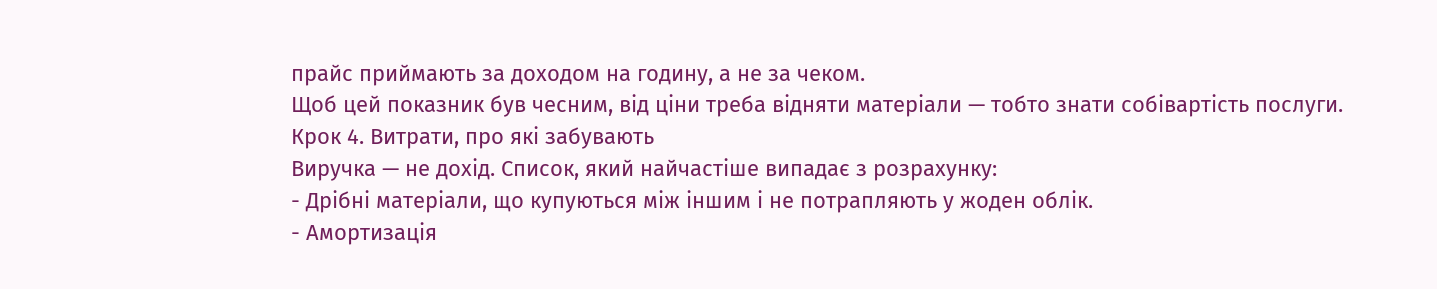прайс приймають за доходом на годину, а не за чеком.
Щоб цей показник був чесним, від ціни треба відняти матеріали — тобто знати собівартість послуги.
Крок 4. Витрати, про які забувають
Виручка — не дохід. Список, який найчастіше випадає з розрахунку:
- Дрібні матеріали, що купуються між іншим і не потрапляють у жоден облік.
- Амортизація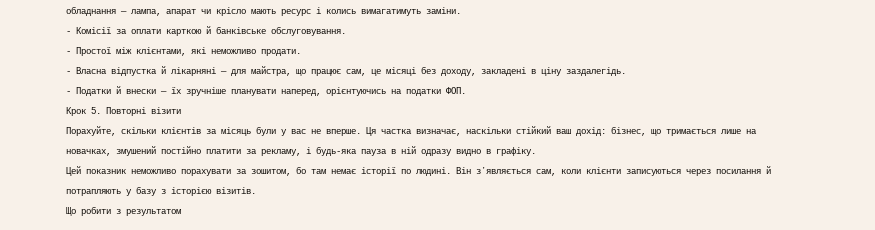обладнання — лампа, апарат чи крісло мають ресурс і колись вимагатимуть заміни.
- Комісії за оплати карткою й банківське обслуговування.
- Простої між клієнтами, які неможливо продати.
- Власна відпустка й лікарняні — для майстра, що працює сам, це місяці без доходу, закладені в ціну заздалегідь.
- Податки й внески — їх зручніше планувати наперед, орієнтуючись на податки ФОП.
Крок 5. Повторні візити
Порахуйте, скільки клієнтів за місяць були у вас не вперше. Ця частка визначає, наскільки стійкий ваш дохід: бізнес, що тримається лише на новачках, змушений постійно платити за рекламу, і будь-яка пауза в ній одразу видно в графіку.
Цей показник неможливо порахувати за зошитом, бо там немає історії по людині. Він зʼявляється сам, коли клієнти записуються через посилання й потрапляють у базу з історією візитів.
Що робити з результатом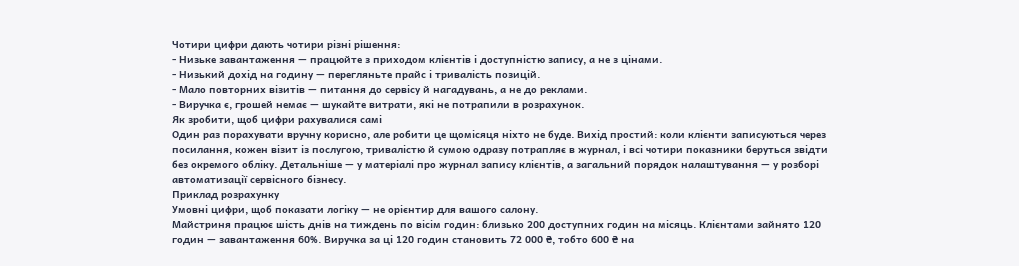Чотири цифри дають чотири різні рішення:
- Низьке завантаження — працюйте з приходом клієнтів і доступністю запису, а не з цінами.
- Низький дохід на годину — перегляньте прайс і тривалість позицій.
- Мало повторних візитів — питання до сервісу й нагадувань, а не до реклами.
- Виручка є, грошей немає — шукайте витрати, які не потрапили в розрахунок.
Як зробити, щоб цифри рахувалися самі
Один раз порахувати вручну корисно, але робити це щомісяця ніхто не буде. Вихід простий: коли клієнти записуються через посилання, кожен візит із послугою, тривалістю й сумою одразу потрапляє в журнал, і всі чотири показники беруться звідти без окремого обліку. Детальніше — у матеріалі про журнал запису клієнтів, а загальний порядок налаштування — у розборі автоматизації сервісного бізнесу.
Приклад розрахунку
Умовні цифри, щоб показати логіку — не орієнтир для вашого салону.
Майстриня працює шість днів на тиждень по вісім годин: близько 200 доступних годин на місяць. Клієнтами зайнято 120 годин — завантаження 60%. Виручка за ці 120 годин становить 72 000 ₴, тобто 600 ₴ на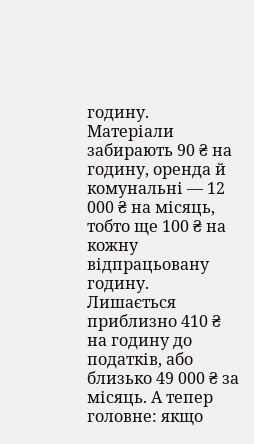годину. Матеріали забирають 90 ₴ на годину, оренда й комунальні — 12 000 ₴ на місяць, тобто ще 100 ₴ на кожну відпрацьовану годину.
Лишається приблизно 410 ₴ на годину до податків, або близько 49 000 ₴ за місяць. А тепер головне: якщо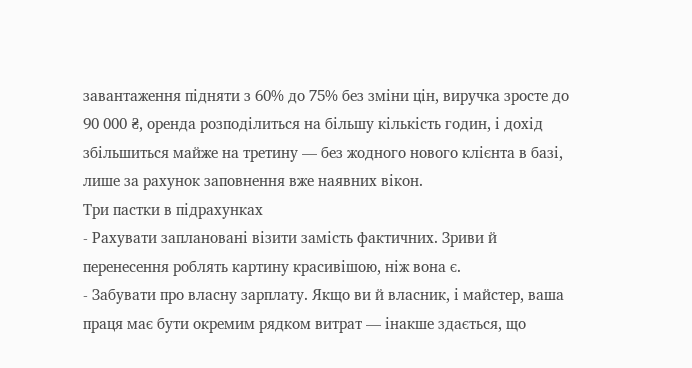завантаження підняти з 60% до 75% без зміни цін, виручка зросте до 90 000 ₴, оренда розподілиться на більшу кількість годин, і дохід збільшиться майже на третину — без жодного нового клієнта в базі, лише за рахунок заповнення вже наявних вікон.
Три пастки в підрахунках
- Рахувати заплановані візити замість фактичних. Зриви й перенесення роблять картину красивішою, ніж вона є.
- Забувати про власну зарплату. Якщо ви й власник, і майстер, ваша праця має бути окремим рядком витрат — інакше здається, що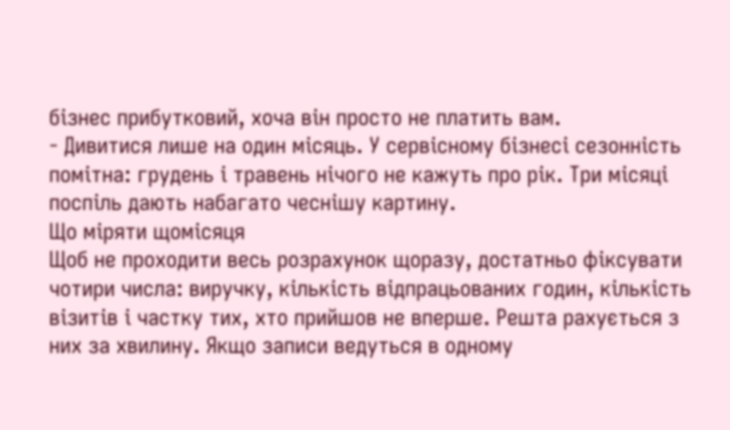бізнес прибутковий, хоча він просто не платить вам.
- Дивитися лише на один місяць. У сервісному бізнесі сезонність помітна: грудень і травень нічого не кажуть про рік. Три місяці поспіль дають набагато чеснішу картину.
Що міряти щомісяця
Щоб не проходити весь розрахунок щоразу, достатньо фіксувати чотири числа: виручку, кількість відпрацьованих годин, кількість візитів і частку тих, хто прийшов не вперше. Решта рахується з них за хвилину. Якщо записи ведуться в одному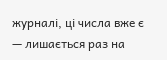журналі, ці числа вже є — лишається раз на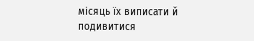місяць їх виписати й подивитися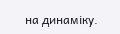на динаміку.